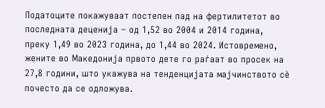Податоците покажуваат постепен пад на фертилитетот во последната деценија – од 1,52 во 2004 и 2014 година, преку 1,49 во 2023 година, до 1,44 во 2024. Истовремено, жените во Македонија првото дете го раѓаат во просек на 27,8 години, што укажува на тенденцијата мајчинството сè почесто да се одложува.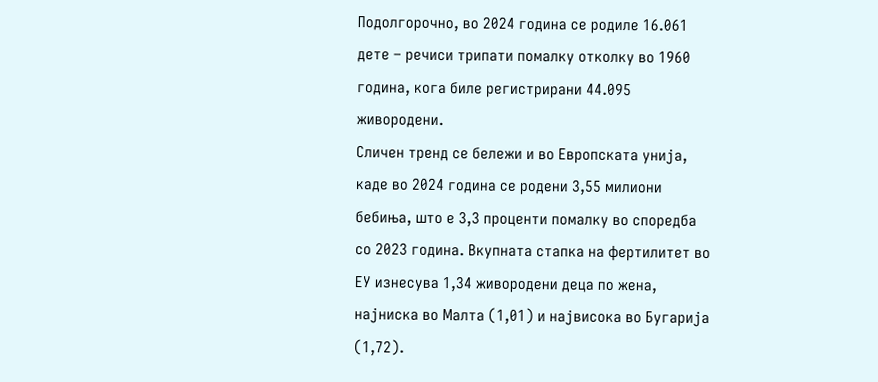Подолгорочно, во 2024 година се родиле 16.061 дете – речиси трипати помалку отколку во 1960 година, кога биле регистрирани 44.095 живородени.
Сличен тренд се бележи и во Европската унија, каде во 2024 година се родени 3,55 милиони бебиња, што е 3,3 проценти помалку во споредба со 2023 година. Вкупната стапка на фертилитет во ЕУ изнесува 1,34 живородени деца по жена, најниска во Малта (1,01) и највисока во Бугарија (1,72).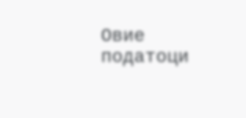Овие податоци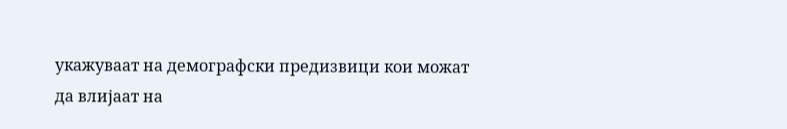укажуваат на демографски предизвици кои можат да влијаат на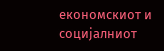економскиот и социјалниот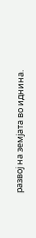развој на земјата во иднина.